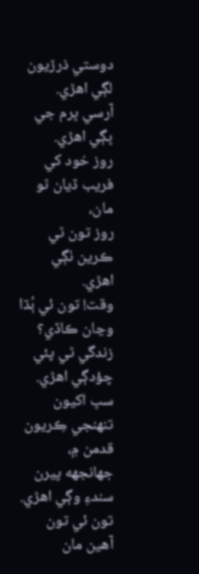دوستي ذرڙيون لڳي اهڙي.
آرسي ڀرم جي ڀڳي اهڙي.
روز خود کي فريب ڏيان ٿو مان،
روز تون ٿي ڪرين ٺڳي اهڙي.
وقت! تون ئي ٻُڌا وڃان ڪاڏي؟
زندگي ٿي پئي چؤدڳي اهڙي.
سڀ اکيون تنهنجي ڪِريون قدمن ۾،
جهانجهه پيرن سندءِ وڳي اهڙي.
تون ئي تون آهين مان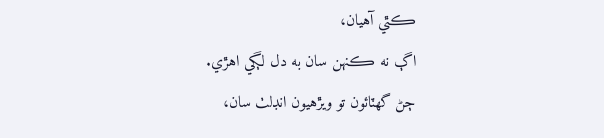ڪٿي آهيان،
اڳ نه ڪنهن سان به دل لڳي اهڙي.
ڄڻ گهٽائون تو ويڙهيون انڊلٺ سان،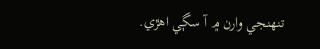تنهنجي وارن ۾ آ سڳي اهڙي.